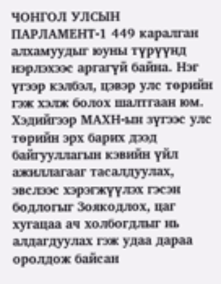ЧОНГОЛ УЛСЫН ПАРЛАМЕНТ-1 449 каралган алхамуудыг юуны түрүүнд нэрлэхээс аргагүй байна. Нэг үгээр кэлбэл, цэвэр улс төрийн гэж хэлж болох шалтгаан юм. Хэдийгээр МАХН-ын зүгээс улс төрийн эрх барих дээд байгууллагын кэвийн үйл ажиллагааг тасалдуулах, эвслээс хэрэгжүүлэх гэсэн бодлогыг Зоякодлох, цаг хугацаа ач холбогдлыг нь алдагдуулах гэж удаа дараа оролдож байсан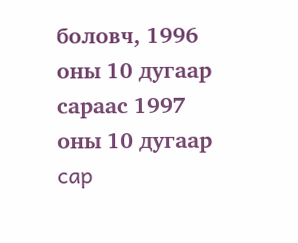боловч, 1996 оны 10 дугаар сараас 1997 оны 10 дугаар cap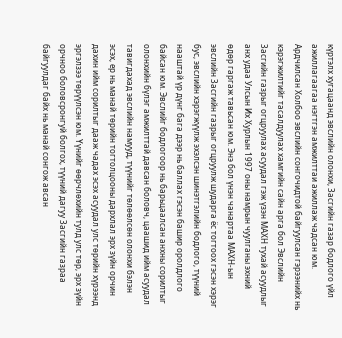күртэлх хугацаанд эвслийн олонхи, Засгийн газар бодлого үйл ажиллагаагаа нэгтгэн амжилттаи ажиллаж чадсан юм. Ардчилсан Холбоо эвслийн сонгочидтой байгуулсан гэрээнийх нь кэрэгжилтийг тасалдуулах хамгийн сайн арга бол Эвслийн Засгийн газрыг огцруулах асуудал гэж үзэн МАХН тухай асуудлыг анх удаа Улсын Их Хурлын 1997 оны намрын чуулганы эхний өдөр гаргаж тавьсан юм. Энэ бол үнэн чанартаа МАХН-ын эвслийн Засгийн газрыг огцруулж шударга ёс тогтоох гэсэн хэрэг бус, эвслийн хэрэгжүүлж эхэлсэн шинэтгэлийн бодлого, түүний нааштай үр дүнг бага дээр нь баллах гэсэн башир оролдлого байсан юм. Эвслийг бодлогоор нь барьцаалсан анхны сорилтыг олонхийн бүлэг амжилттай давсан боловч, цаашид ийм асуудал тавигдахад эвслийн намууд, түүнийг төлөөлсөн олонхи бэлэн эсэх, ер нь манай төрийн тогтолцооны дархлал эрх зүйн орчин дахин ийм сорилтыг дааж чадах эсэх асуудал улс төрийн хүрээнд эргэлзээ төрүүлсэн юм. Үүнийг өөрчлөхийн тулд улс төр, эрх зүйн орчноо боловсронгуй болгох, түүний дагуу Засгийн газраа байгуулдаг байх нь манай сонгож авсан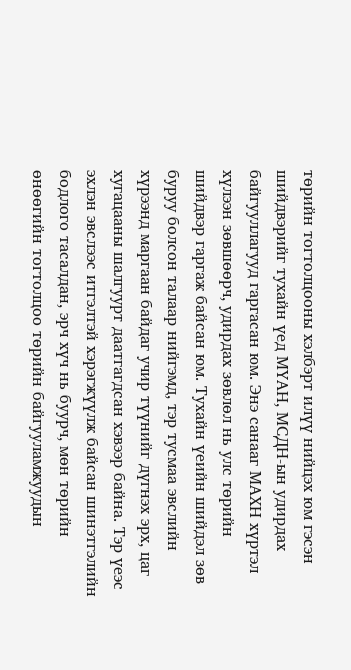төрийн тогтолцооны хэлбэрт илүү нийцэх юм гэсэн шийдвэрийг тухайн үед МҮАН, МСДН-ын удирдах байгууллагууд гаргасан юм. Энэ санааг МАХН хүртэл хүлээн зөвшөөрч, удирдах зөвлөл нь улс төрийн шийдвэр гаргаж байсан юм. Тухайн үеийн шийдэл зөв буруу болсон талаар нийгэмд, тэр тусмаа эвслийн хүрээнд маргаан байдаг учир түүнийг дүгнэх эрх, цаг хугацааны шалгуурт даатгагдсан хэвээр байна. Тэр үеэс эхлэн эвслээс итгэлтэй хэрэгжүүлж байсан шинэтгэлийн бодлого тасалдан, эрч хүч нь буурч, мөн төрийн өнөөгийн тогтолцоо төрийн байгууламжуудын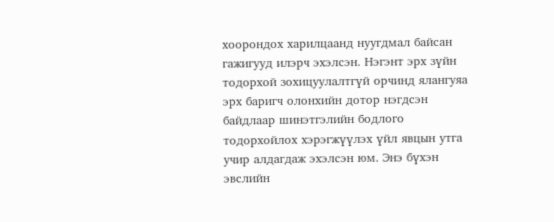хоорондох харилцаанд нуугдмал байсан гажигууд илэрч эхэлсэн. Нэгэнт эрх зүйн тодорхой зохицуулалтгүй орчинд ялангуяа эрх баригч олонхийн дотор нэгдсэн байдлаар шинэтгэлийн бодлого тодорхойлох хэрэгжүүлэх үйл явцын утга учир алдагдаж эхэлсэн юм. Энэ бүхэн эвслийн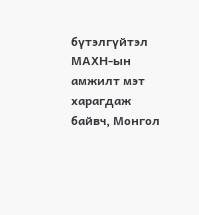бүтэлгүйтэл МАХН-ын амжилт мэт харагдаж байвч, Монгол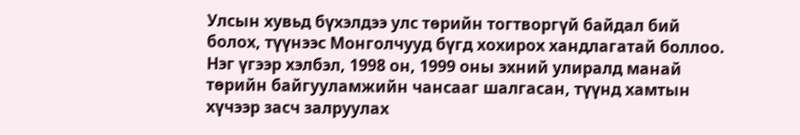Улсын хувьд бүхэлдээ улс төрийн тогтворгүй байдал бий болох, түүнээс Монголчууд бүгд хохирох хандлагатай боллоо. Нэг үгээр хэлбэл, 1998 он, 1999 оны эхний улиралд манай төрийн байгууламжийн чансааг шалгасан, түүнд хамтын хүчээр засч залруулах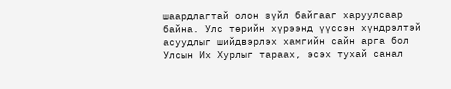шаардлагтай олон зүйл байгааг харуулсаар байна. Улс төрийн хүрээнд үүссэн хүндрэлтэй асуудлыг шийдвэрлэх хамгийн сайн арга бол Улсын Их Хурлыг тараах, эсэх тухай санал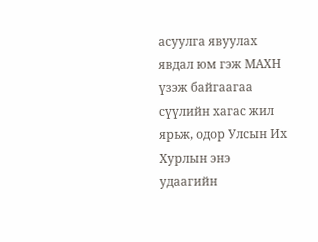асуулга явуулах явдал юм гэж МАХН үзэж байгаагаа сүүлийн хагас жил ярьж, одор Улсын Их Хурлын энэ удаагийн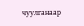чуулганаар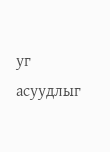уг асуудлыг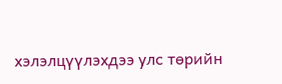хэлэлцүүлэхдээ улс төрийн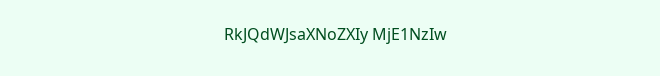RkJQdWJsaXNoZXIy MjE1NzIw